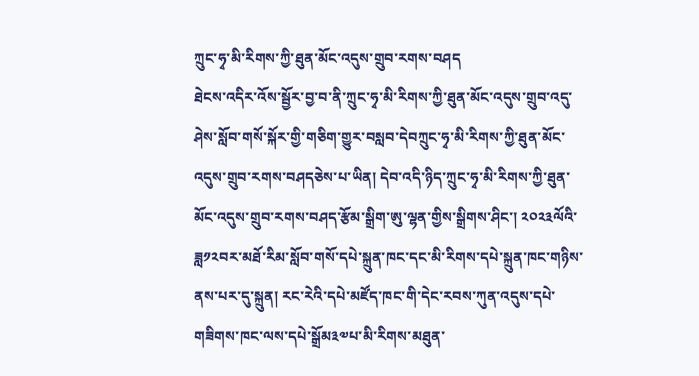ཀྲུང་ཧྭ་མི་རིགས་ཀྱི་ཐུན་མོང་འདུས་གྲུབ་རགས་བཤད
ཐེངས་འདིར་འོས་སྦྱོར་བྱ་བ་ནི་ཀྲུང་ཧྭ་མི་རིགས་ཀྱི་ཐུན་མོང་འདུས་གྲུབ་འདུ་ཤེས་སློབ་གསོ་སྐོར་གྱི་གཅིག་གྱུར་བསླབ་དེབཀྲུང་ཧྭ་མི་རིགས་ཀྱི་ཐུན་མོང་འདུས་གྲུབ་རགས་བཤདཅེས་པ་ཡིན། དེབ་འདི་ཉིད་ཀྲུང་ཧྭ་མི་རིགས་ཀྱི་ཐུན་མོང་འདུས་གྲུབ་རགས་བཤད་རྩོམ་སྒྲིག་ཨུ་ལྷན་གྱིས་སྒྲིགས་ཤིང་། ༢༠༢༣ལོའི་ཟླ༡༢བར་མཐོ་རིམ་སློབ་གསོ་དཔེ་སྐྲུན་ཁང་དང་མི་རིགས་དཔེ་སྐྲུན་ཁང་གཉིས་ནས་པར་དུ་སྐྲུན། རང་རེའི་དཔེ་མཛོད་ཁང་གི་དེང་རབས་ཀུན་འདུས་དཔེ་གཟིགས་ཁང་ལས་དཔེ་སྒྲོམ༣༧པ་མི་རིགས་མཐུན་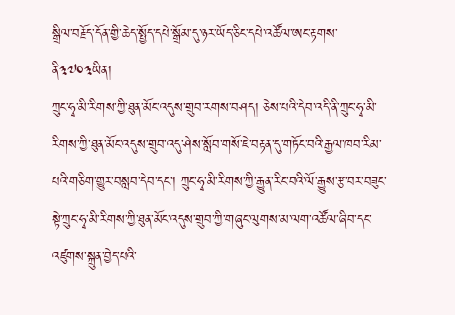སྒྲིལ་བརྗོད་དོན་གྱི་ཆེད་སྤྱོད་དཔེ་སྒྲོམ་དུ་ཉར་ཡོད་ཅིང་དཔེ་འཚོལ་ཨང་རྟགས་ནི༣༧༠༣ཡིན།
ཀྲུང་ཧྭ་མི་རིགས་ཀྱི་ཐུན་མོང་འདུས་གྲུབ་རགས་བཤད། ཅེས་པའི་དེབ་འདི་ནི་ཀྲུང་ཧྭ་མི་རིགས་ཀྱི་ཐུན་མོང་འདུས་གྲུབ་འདུ་ཤེས་སློབ་གསོ་ཇེ་བརྟན་དུ་གཏོང་བའི་རྒྱལ་ཁབ་རིམ་པའི་གཅིག་གྱུར་བསླབ་དེབ་དང་། ཀྲུང་ཧྭ་མི་རིགས་ཀྱི་རྒྱུན་རིང་བའི་ལོ་རྒྱུས་རྩ་བར་བཟུང་སྟེ་ཀྲུང་ཧྭ་མི་རིགས་ཀྱི་ཐུན་མོང་འདུས་གྲུབ་ཀྱི་གཞུང་ལུགས་མ་ལག་འཚོལ་ཞིབ་དང་འཛུགས་སྐྲུན་བྱེད་པའི་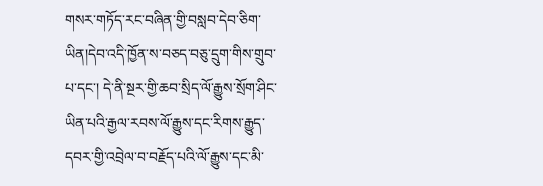གསར་གཏོད་རང་བཞིན་གྱི་བསླབ་དེབ་ཅིག་ཡིན།དེབ་འདི་ཁྱོན་ས་བཅད་བཅུ་དྲུག་གིས་གྲུབ་པ་དང་། དེ་ནི་སྔར་གྱི་ཆབ་སྲིད་ལོ་རྒྱུས་སྲོག་ཤིང་ཡིན་པའི་རྒྱལ་རབས་ལོ་རྒྱུས་དང་རིགས་རྒྱུད་དབར་གྱི་འབྲེལ་བ་བརྗོད་པའི་ལོ་རྒྱུས་དང་མི་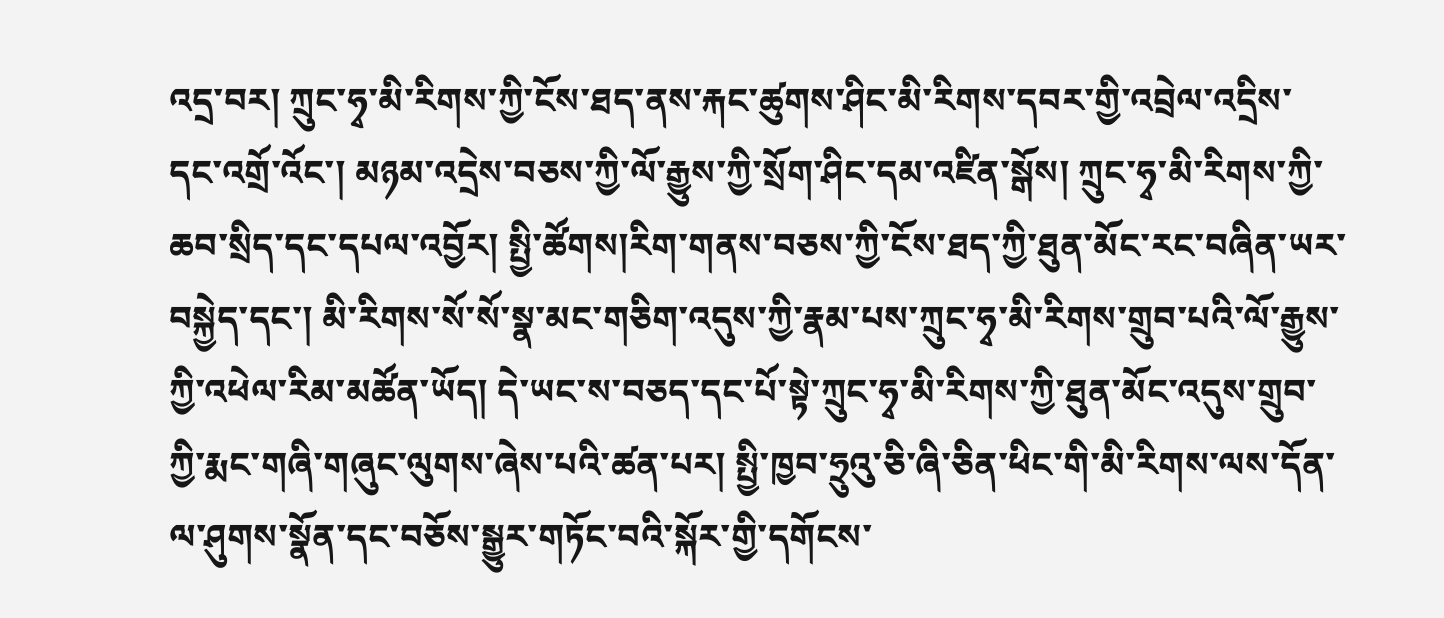འདྲ་བར། ཀྲུང་ཧྭ་མི་རིགས་ཀྱི་ངོས་ཐད་ནས་རྐང་ཚུགས་ཤིང་མི་རིགས་དབར་གྱི་འབྲེལ་འདྲིས་དང་འགྲོ་འོང་། མཉམ་འདྲེས་བཅས་ཀྱི་ལོ་རྒྱུས་ཀྱི་སྲོག་ཤིང་དམ་འཛིན་སྒོས། ཀྲུང་ཧྭ་མི་རིགས་ཀྱི་ཆབ་སྲིད་དང་དཔལ་འབྱོར། སྤྱི་ཚོགས།རིག་གནས་བཅས་ཀྱི་ངོས་ཐད་ཀྱི་ཐུན་མོང་རང་བཞིན་ཡར་བསྐྱེད་དང་། མི་རིགས་སོ་སོ་སྣ་མང་གཅིག་འདུས་ཀྱི་རྣམ་པས་ཀྲུང་ཧྭ་མི་རིགས་གྲུབ་པའི་ལོ་རྒྱུས་ཀྱི་འཕེལ་རིམ་མཚོན་ཡོད། དེ་ཡང་ས་བཅད་དང་པོ་སྟེ་ཀྲུང་ཧྭ་མི་རིགས་ཀྱི་ཐུན་མོང་འདུས་གྲུབ་ཀྱི་རྨང་གཞི་གཞུང་ལུགས་ཞེས་པའི་ཚན་པར། སྤྱི་ཁྱབ་ཧྲུའུ་ཅི་ཞི་ཅིན་ཕིང་གི་མི་རིགས་ལས་དོན་ལ་ཤུགས་སྣོན་དང་བཅོས་སྒྱུར་གཏོང་བའི་སྐོར་གྱི་དགོངས་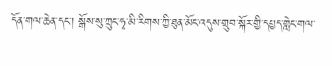དོན་གལ་ཆེན་དང་། སྒོས་སུ་ཀྲུང་ཧྭ་མི་རིགས་ཀྱི་ཐུན་མོང་འདུས་གྲུབ་སྐོར་གྱི་དཔྱད་གླེང་གལ་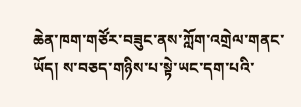ཆེན་ཁག་གཙོར་བཟུང་ནས་ཀློག་འགྲེལ་གནང་ཡོད། ས་བཅད་གཉིས་པ་སྟེ་ཡང་དག་པའི་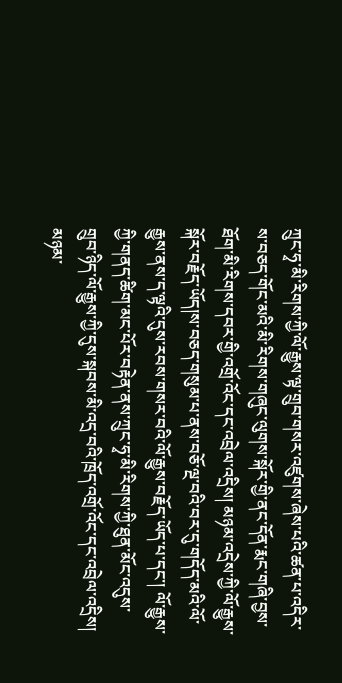ཀྲུང་ཧྭ་མི་རིགས་ཀྱི་ལོ་རྒྱུས་ལྟ་གྲུབ་གསར་འཛུགས་ཞེས་པའི་ཚན་པ་འདིར་ས་བཅད་གོང་མའི་མི་རིགས་གཞུང་ལུགས་སྐོར་གྱི་ནང་དོན་རྨང་གཞི་བྱས་ཐོག་མི་རིགས་དབར་གྱི་འགྲོ་འོང་དང་འབྲེལ་འདྲིས། མཉམ་འདྲེས་ཀྱི་ལོ་རྒྱུས་སྐོར་བརྗོད་ཡོད།ས་བཅད་གསུམ་པ་ནས་བཅོ་ལྔ་བའི་བར་དུ་གདོད་མའི་ལོ་རྒྱུས་ནས་ད་ལྟའི་དུས་རབས་གསར་བའི་ལོ་རྒྱུས་བརྗོད་ཡོད་པ་དང་། ལོ་རྒྱུས་ཀྱི་གནད་ཚིག་མང་པོར་བརྟེན་ནས་ཀྲུང་ཧྭ་མི་རིགས་ཀྱི་ཐུན་མོང་འདུས་གྲུབ་ཉིད་ལོ་རྒྱུས་ཀྱི་དུས་སྐབས་མི་འདྲ་བའི་ཁྲོད་འགྲོ་འོང་དང་འབྲེལ་འདྲིས། མཉམ་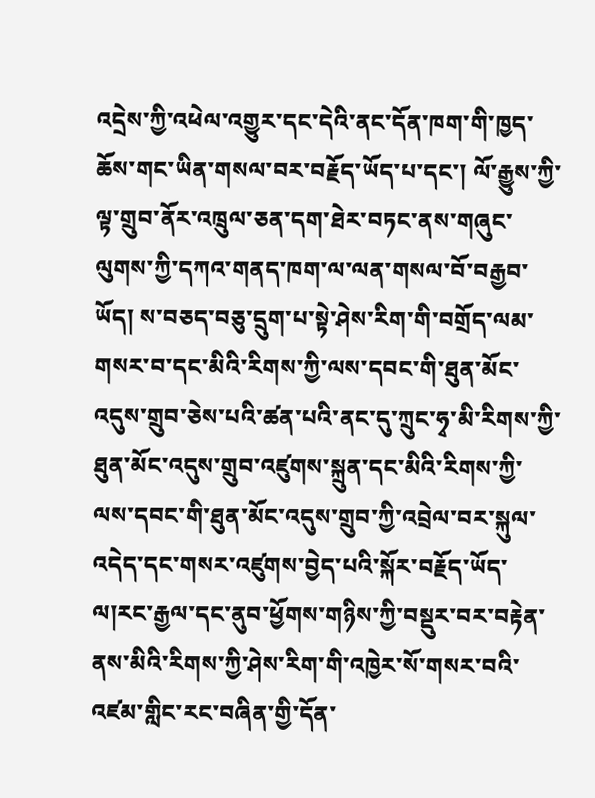འདྲེས་ཀྱི་འཕེལ་འགྱུར་དང་དེའི་ནང་དོན་ཁག་གི་ཁྱད་ཆོས་གང་ཡིན་གསལ་བར་བརྗོད་ཡོད་པ་དང་། ལོ་རྒྱུས་ཀྱི་ལྟ་གྲུབ་ནོར་འཁྲུལ་ཅན་དག་ཐེར་བཏང་ནས་གཞུང་ལུགས་ཀྱི་དཀའ་གནད་ཁག་ལ་ལན་གསལ་བོ་བརྒྱབ་ཡོད། ས་བཅད་བཅུ་དྲུག་པ་སྟེ་ཤེས་རིག་གི་བགྲོད་ལམ་གསར་བ་དང་མིའི་རིགས་ཀྱི་ལས་དབང་གི་ཐུན་མོང་འདུས་གྲུབ་ཅེས་པའི་ཚན་པའི་ནང་དུ་ཀྲུང་ཧྭ་མི་རིགས་ཀྱི་ཐུན་མོང་འདུས་གྲུབ་འཛུགས་སྐྲུན་དང་མིའི་རིགས་ཀྱི་ལས་དབང་གི་ཐུན་མོང་འདུས་གྲུབ་ཀྱི་འབྲེལ་བར་སྐུལ་འདེད་དང་གསར་འཛུགས་བྱེད་པའི་སྐོར་བརྗོད་ཡོད་ལ།རང་རྒྱལ་དང་ནུབ་ཕྱོགས་གཉིས་ཀྱི་བསྡུར་བར་བརྟེན་ནས་མིའི་རིགས་ཀྱི་ཤེས་རིག་གི་འཁྱེར་སོ་གསར་བའི་འཛམ་གླིང་རང་བཞིན་གྱི་དོན་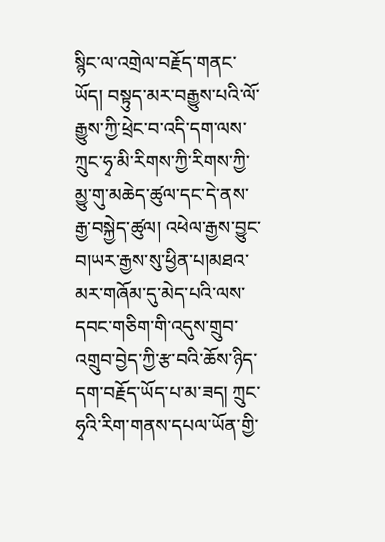སྙིང་ལ་འགྲེལ་བརྗོད་གནང་ཡོད། བསྟུད་མར་བརྒྱུས་པའི་ལོ་རྒྱུས་ཀྱི་ཕྲེང་བ་འདི་དག་ལས་ཀྲུང་ཧྭ་མི་རིགས་ཀྱི་རིགས་ཀྱི་མྱུ་གུ་མཆེད་ཚུལ་དང་དེ་ནས་རྒྱ་བསྐྱེད་ཚུལ། འཕེལ་རྒྱས་བྱུང་བ།ཡར་རྒྱས་སུ་ཕྱིན་པ།མཐའ་མར་གཞོམ་དུ་མེད་པའི་ལས་དབང་གཅིག་གི་འདུས་གྲུབ་འགྲུབ་བྱེད་ཀྱི་རྩ་བའི་ཆོས་ཉིད་དག་བརྗོད་ཡོད་པ་མ་ཟད། ཀྲུང་ཧྭའི་རིག་གནས་དཔལ་ཡོན་གྱི་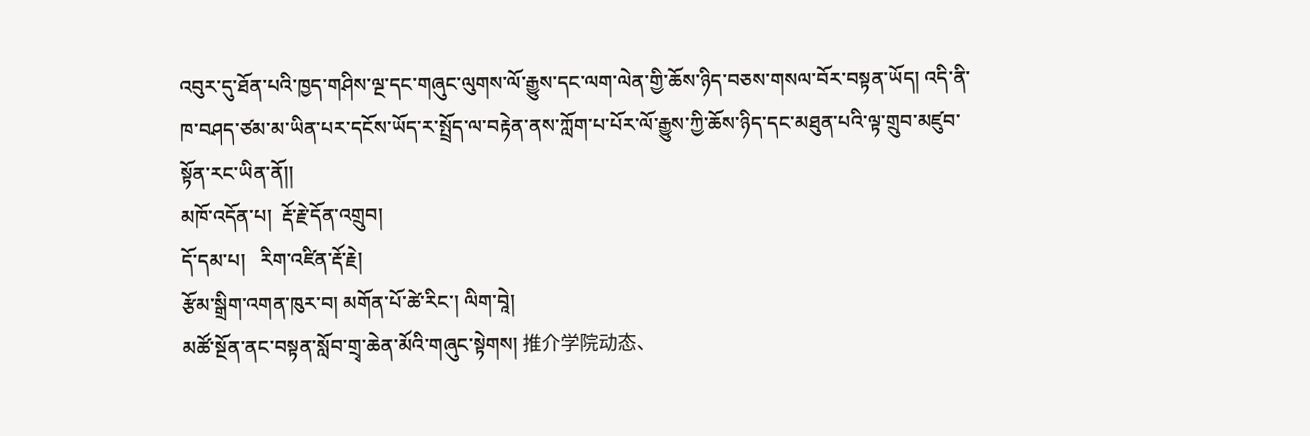འབུར་དུ་ཐོན་པའི་ཁྱད་གཤིས་ལྔ་དང་གཞུང་ལུགས་ལོ་རྒྱུས་དང་ལག་ལེན་གྱི་ཆོས་ཉིད་བཅས་གསལ་བོར་བསྟན་ཡོད། འདི་ནི་ཁ་བཤད་ཙམ་མ་ཡིན་པར་དངོས་ཡོད་ར་སྤྲོད་ལ་བརྟེན་ནས་ཀློག་པ་པོར་ལོ་རྒྱུས་ཀྱི་ཆོས་ཉིད་དང་མཐུན་པའི་ལྟ་གྲུབ་མཛུབ་སྟོན་རང་ཡིན་ནོ།།
མཁོ་འདོན་པ།  རྡོ་རྗེ་དོན་འགྲུབ།
དོ་དམ་པ།   རིག་འཛིན་རྡོ་རྗེ།
རྩོམ་སྒྲིག་འགན་ཁུར་བ། མགོན་པོ་ཚེ་རིང་། ལིག་བཱེ།
མཚོ་སྔོན་ནང་བསྟན་སློབ་གྲྭ་ཆེན་མོའི་གཞུང་སྟེགས། 推介学院动态、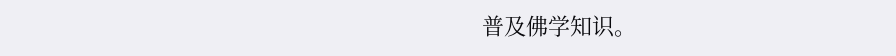普及佛学知识。